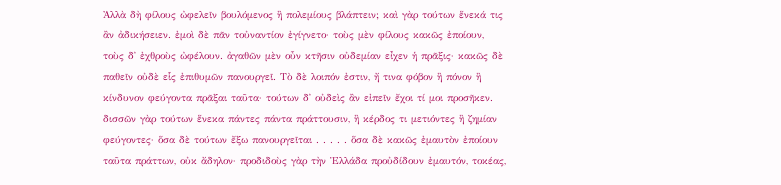Ἀλλὰ δὴ φίλους ὠφελεῖν βουλόμενος ἢ πολεμίους βλάπτειν; καὶ γὰρ τούτων ἕνεκά τις ἂν ἀδικήσειεν. ἐμοὶ δὲ πᾶν τοὐναντίον ἐγίγνετο· τοὺς μὲν φίλους κακῶς ἐποίουν, τοὺς δ᾿ ἐχθροὺς ὠφέλουν. ἀγαθῶν μὲν οὖν κτῆσιν οὐδεμίαν εἶχεν ἡ πρᾶξις· κακῶς δὲ παθεῖν οὐδὲ εἷς ἐπιθυμῶν πανουργεῖ. Τὸ δὲ λοιπόν ἐστιν, ἤ τινα φόβον ἢ πόνον ἢ κίνδυνον φεύγοντα πρᾶξαι ταῦτα· τούτων δ᾿ οὐδεὶς ἂν εἰπεῖν ἔχοι τί μοι προσῆκεν. δισσῶν γὰρ τούτων ἕνεκα πάντες πάντα πράττουσιν, ἢ κέρδος τι μετιόντες ἢ ζημίαν φεύγοντες· ὅσα δὲ τούτων ἔξω πανουργεῖται . . . . . ὅσα δὲ κακῶς ἐμαυτὸν ἐποίουν ταῦτα πράττων, οὐκ ἄδηλον· προδιδοὺς γὰρ τὴν Ἑλλάδα προὐδίδουν ἐμαυτόν, τοκέας,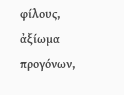φίλους, ἀξίωμα προγόνων,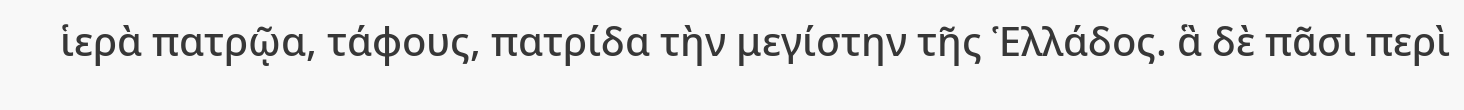ἱερὰ πατρῷα, τάφους, πατρίδα τὴν μεγίστην τῆς Ἑλλάδος. ἃ δὲ πᾶσι περὶ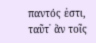παντός ἐστι, ταῦτ᾿ ἂν τοῖς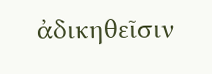ἀδικηθεῖσιν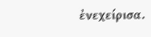ἐνεχείρισα.